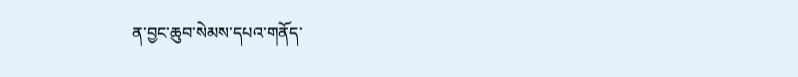ན་བྱང་ཆུབ་སེམས་དཔའ་གནོད་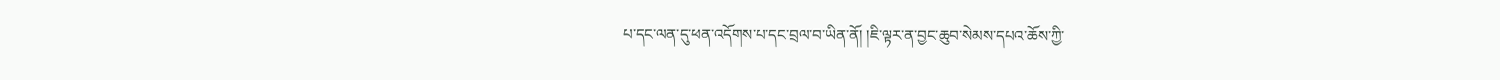པ་དང་ལན་དུ་ཕན་འདོགས་པ་དང་བྲལ་བ་ཡིན་ནོ། །ཇི་ལྟར་ན་བྱང་ཆུབ་སེམས་དཔའ་ཆོས་ཀྱི་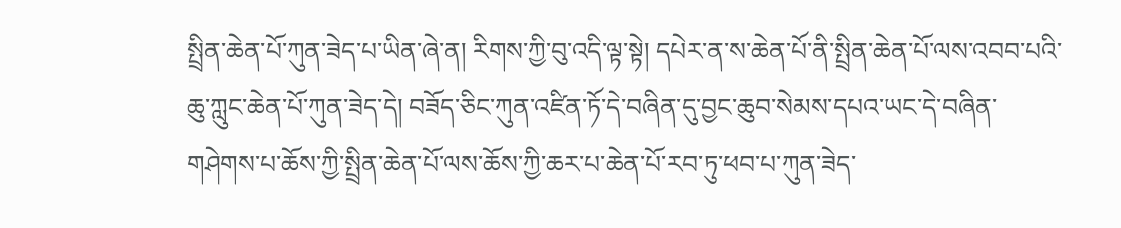སྤྲིན་ཆེན་པོ་ཀུན་ཟེད་པ་ཡིན་ཞེ་ན། རིགས་ཀྱི་བུ་འདི་ལྟ་སྟེ། དཔེར་ན་ས་ཆེན་པོ་ནི་སྤྲིན་ཆེན་པོ་ལས་འབབ་པའི་ཆུ་ཀླུང་ཆེན་པོ་ཀུན་ཟེད་དེ། བཟོད་ཅིང་ཀུན་འཛིན་ཏོ་དེ་བཞིན་དུ་བྱང་ཆུབ་སེམས་དཔའ་ཡང་དེ་བཞིན་གཤེགས་པ་ཆོས་ཀྱི་སྤྲིན་ཆེན་པོ་ལས་ཆོས་ཀྱི་ཆར་པ་ཆེན་པོ་རབ་ཏུ་ཕབ་པ་ཀུན་ཟེད་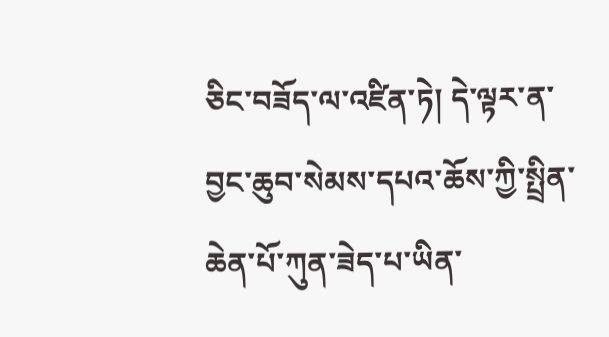ཅིང་བཟོད་ལ་འཛིན་ཏེ། དེ་ལྟར་ན་བྱང་ཆུབ་སེམས་དཔའ་ཆོས་ཀྱི་སྤྲིན་ཆེན་པོ་ཀུན་ཟེད་པ་ཡིན་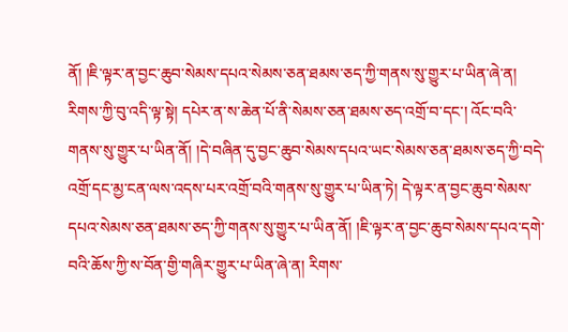ནོ། །ཇི་ལྟར་ན་བྱང་ཆུབ་སེམས་དཔའ་སེམས་ཅན་ཐམས་ཅད་ཀྱི་གནས་སུ་གྱུར་པ་ཡིན་ཞེ་ན། རིགས་ཀྱི་བུ་འདི་ལྟ་སྟེ། དཔེར་ན་ས་ཆེན་པོ་ནི་སེམས་ཅན་ཐམས་ཅད་འགྲོ་བ་དང་། འོང་བའི་གནས་སུ་གྱུར་པ་ཡིན་ནོ། །དེ་བཞིན་དུ་བྱང་ཆུབ་སེམས་དཔའ་ཡང་སེམས་ཅན་ཐམས་ཅད་ཀྱི་བདེ་འགྲོ་དང་མྱ་ངན་ལས་འདས་པར་འགྲོ་བའི་གནས་སུ་གྱུར་པ་ཡིན་ཏེ། དེ་ལྟར་ན་བྱང་ཆུབ་སེམས་དཔའ་སེམས་ཅན་ཐམས་ཅད་ཀྱི་གནས་སུ་གྱུར་པ་ཡིན་ནོ། །ཇི་ལྟར་ན་བྱང་ཆུབ་སེམས་དཔའ་དགེ་བའི་ཆོས་ཀྱི་ས་བོན་གྱི་གཞིར་གྱུར་པ་ཡིན་ཞེ་ན། རིགས་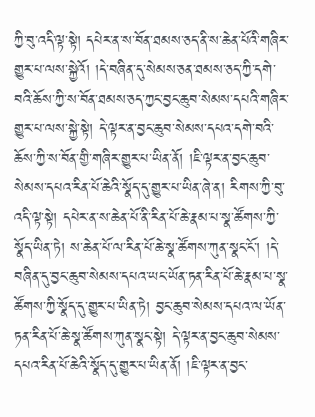ཀྱི་བུ་འདི་ལྟ་སྟེ། དཔེར་ན་ས་བོན་ཐམས་ཅད་ནི་ས་ཆེན་པོའི་གཞིར་གྱུར་པ་ལས་སྐྱེའོ། །དེ་བཞིན་དུ་སེམས་ཅན་ཐམས་ཅད་ཀྱི་དགེ་བའི་ཆོས་ཀྱི་ས་བོན་ཐམས་ཅད་ཀྱང་བྱང་ཆུབ་སེམས་དཔའི་གཞིར་གྱུར་པ་ལས་སྐྱེ་སྟེ། དེ་ལྟར་ན་བྱང་ཆུབ་སེམས་དཔའ་དགེ་བའི་ཆོས་ཀྱི་ས་བོན་གྱི་གཞིར་གྱུར་པ་ཡིན་ནོ། །ཇི་ལྟར་ན་བྱང་ཆུབ་སེམས་དཔའ་རིན་པོ་ཆེའི་སྣོད་དུ་གྱུར་པ་ཡིན་ཞེ་ན། རིགས་ཀྱི་བུ་འདི་ལྟ་སྟེ། དཔེར་ན་ས་ཆེན་པོ་ནི་རིན་པོ་ཆེ་རྣམ་པ་སྣ་ཚོགས་ཀྱི་སྣོད་ཡིན་ཏེ། ས་ཆེན་པོ་ལ་རིན་པོ་ཆེ་སྣ་ཚོགས་ཀུན་སྣང་ངོ་། །དེ་བཞིན་དུ་བྱང་ཆུབ་སེམས་དཔའ་ཡང་ཡོན་ཏན་རིན་པོ་ཆེ་རྣམ་པ་སྣ་ཚོགས་ཀྱི་སྣོད་དུ་གྱུར་པ་ཡིན་ཏེ། བྱང་ཆུབ་སེམས་དཔའ་ལ་ཡོན་ཏན་རིན་པོ་ཆེ་སྣ་ཚོགས་ཀུན་སྣང་སྟེ། དེ་ལྟར་ན་བྱང་ཆུབ་སེམས་དཔའ་རིན་པོ་ཆེའི་སྣོད་དུ་གྱུར་པ་ཡིན་ནོ། །ཇི་ལྟར་ན་བྱང་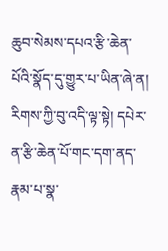ཆུབ་སེམས་དཔའ་རྩི་ཆེན་པོའི་སྣོད་དུ་གྱུར་པ་ཡིན་ཞེ་ན། རིགས་ཀྱི་བུ་འདི་ལྟ་སྟེ། དཔེར་ན་རྩི་ཆེན་པོ་གང་དག་ནད་རྣམ་པ་སྣ་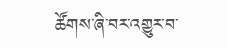ཚོགས་ཞི་བར་འགྱུར་བ་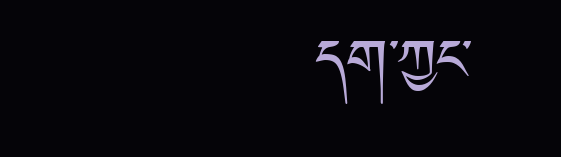དག་ཀྱང་